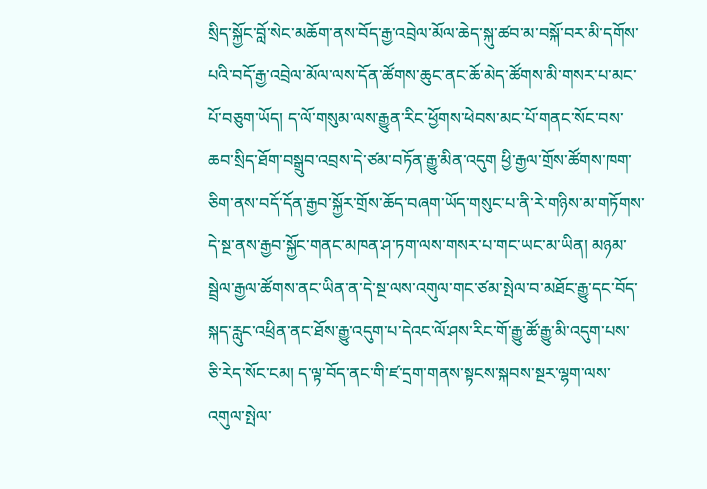སྲིད་སྐྱོང་བློ་སེང་མཆོག་ནས་བོད་རྒྱ་འབྲེལ་མོལ་ཆེད་སྐུ་ཚབ་མ་བསྐོ་བར་མི་དགོས་པའི་བདོ་རྒྱ་འབྲེལ་མོལ་ལས་དོན་ཚོགས་ཆུང་ནང་ཆོ་མེད་ཚོགས་མི་གསར་པ་མང་པོ་བཅུག་ཡོད། ད་ལོ་གསུམ་ལས་རྒྱུན་རིང་ཕྱོགས་ཕེབས་མང་པོ་གནང་སོང་བས་ཆབ་སྲིད་ཐོག་བསྒྲུབ་འབྲས་དེ་ཙམ་བཏོན་རྒྱུ་མིན་འདུག ཕྱི་རྒྱལ་གྲོས་ཚོགས་ཁག་ཅིག་ནས་བདོ་དོན་རྒྱབ་སྐྱོར་གྲོས་ཆོད་བཞག་ཡོད་གསུང་པ་ནི་རེ་གཉིས་མ་གཏོགས་དེ་སྔ་ནས་རྒྱབ་སྐྱོང་གནང་མཁན་ཤ་ཏག་ལས་གསར་པ་གང་ཡང་མ་ཡིན། མཉམ་སྦྲེལ་རྒྱལ་ཚོགས་ནང་ཡིན་ན་དེ་སྔ་ལས་འགུལ་གང་ཙམ་སྤེལ་བ་མཐོང་རྒྱུ་དང་བོད་སྐད་རླུང་འཕྲིན་ནང་ཐོས་རྒྱུ་འདུག་པ་དེའང་ལོ་ཤས་རིང་གོ་རྒྱུ་ཚོ་རྒྱུ་མི་འདུག་པས་ཅི་རེད་སོང་ངམ། ད་ལྟ་བོད་ནང་གི་ཛ་དྲག་གནས་སྟངས་སྐབས་སྔར་ལྷག་ལས་འགུལ་སྤེལ་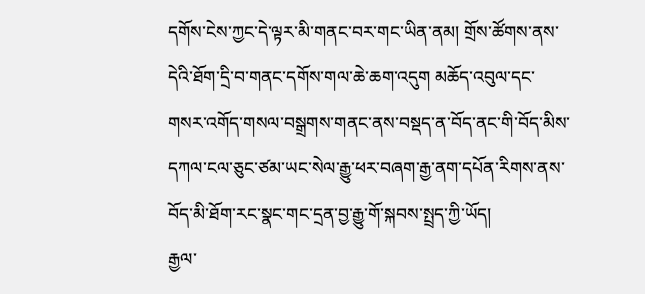དགོས་ངེས་ཀྱང་དེ་ལྟར་མི་གནང་བར་གང་ཡིན་ནམ། གྲོས་ཚོགས་ནས་དེའི་ཐོག་དྲི་བ་གནང་དགོས་གལ་ཆེ་ཆག་འདུག མཆོད་འབུལ་དང་གསར་འགོད་གསལ་བསྒྲགས་གནང་ནས་བསྡད་ན་བོད་ནང་གི་བོད་མིས་དཀལ་ངལ་ཅུང་ཙམ་ཡང་སེལ་རྒྱུ་ཕར་བཞག་རྒྱ་ནག་དཔོན་རིགས་ནས་བོད་མི་ཐོག་རང་སྣང་གང་དྲན་བྱ་རྒྱུ་གོ་སྐབས་སྤྲད་ཀྱི་ཡོད།
རྒྱལ་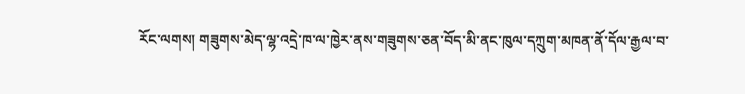རོང་ལགས། གཟུགས་མེད་ལྷ་འདྲེ་ཁ་ལ་ཁྱེར་ནས་གཟུགས་ཅན་བོད་མི་ནང་ཁུལ་དཀྲུག་མཁན་ནོ་དོལ་རྒྱལ་བ་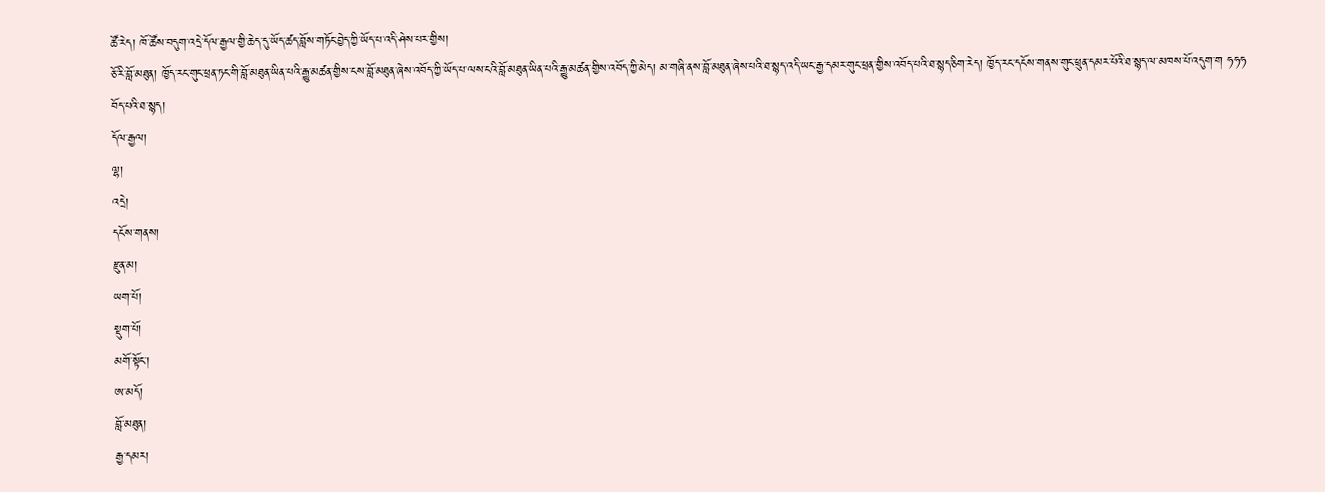ཚོ་རེད། ཁོ་ཚོས་བདུག་འདྲེ་དོལ་རྒྱལ་གྱི་ཆེད་དུ་ཡོད་ཚད་བློས་གཏོང་བྱེད་ཀྱི་ཡོད་པ་འདི་ཤེས་པར་གྱིས།
ཅོ་རི་བློ་མཐུན། ཁྱོད་རང་གུང་ཕྲན་ཏང་གི་བློ་མཐུན་ཡིན་པའི་རྒྱུ་མཚན་གྱིས་ངས་བློ་མཐུན་ཞེས་འབོད་ཀྱི་ཡོད་པ་ལས་ངའི་བློ་མཐུན་ཡིན་པའི་རྒྱུ་མཚན་གྱིས་འབོད་ཀྱི་མེད། མ་གཞི་ནས་བློ་མཐུན་ཞེས་པའི་ཐ་སྙད་འདི་ཡང་རྒྱ་དམར་གུང་ཕྲན་གྱིས་འབོད་པའི་ཐ་སྙད་ཅིག་རེད། ཁྱོད་རང་དངོས་གནས་གུང་ཕྲུན་དམར་པོའི་ཐ་སྙད་ལ་མཁས་པོ་འདུག་ག ཧཧཧ
བོད་པའི་ཐ་སྙད།
དོལ་རྒྱལ།
ལྷ།
འདྲེ།
དངོས་གནས།
རྫུན་མ།
ཡག་པོ།
སྡུག་པོ།
མགོ་སྟོང་།
ཨ་མདོ།
བློ་མཐུན།
རྒྱ་དམར།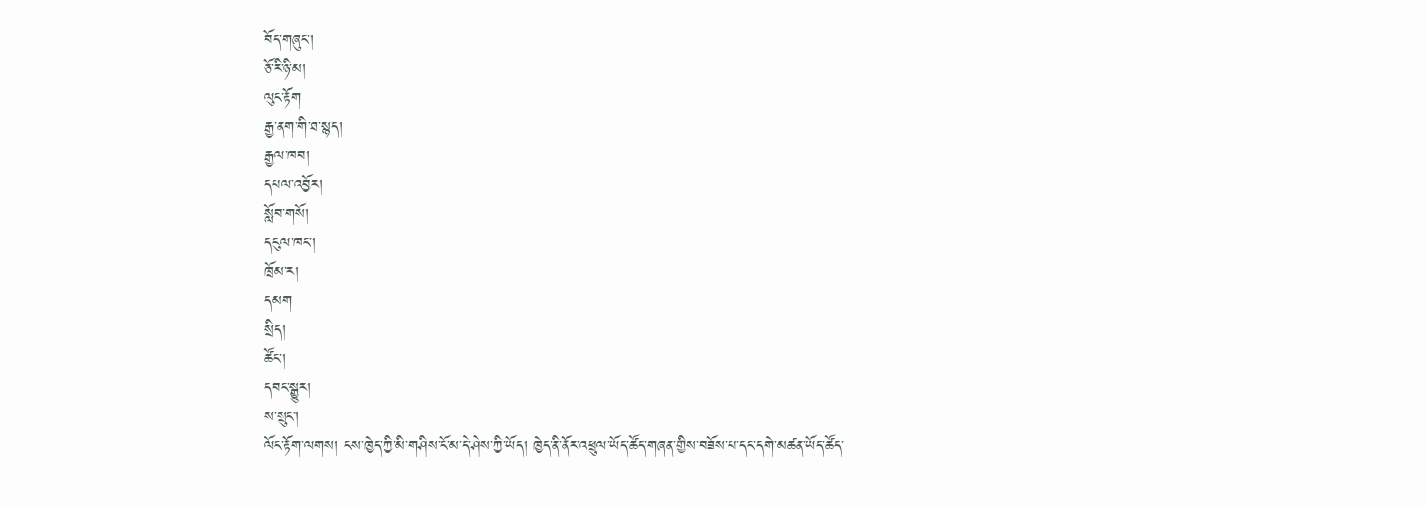བོད་གཞུང་།
ཅོ་རི་ཉི་མ།
ལུང་རྟོག
རྒྱ་ནག་གི་ཐ་སྙད།
རྒྱལ་ཁབ།
དཔལ་འབྱོར།
སློབ་གསོ།
དངུལ་ཁང་།
ཁྲོམ་ར།
དམག
སྲིད།
ཚོང་།
དབང་སྒྱུར།
ས་སྲུང་།
ལོང་རྟོག་ལགས། ངས་ཁྱེད་ཀྱི་མི་གཤིས་ངོ་མ་དེ་ཤེས་ཀྱི་ཡོད། ཁྱེད་ནི་ནོར་འཕྲུལ་ཡོད་ཚོད་གཞན་གྱིས་བཟོས་པ་དང་དགེ་མཚན་ཡོད་ཚོད་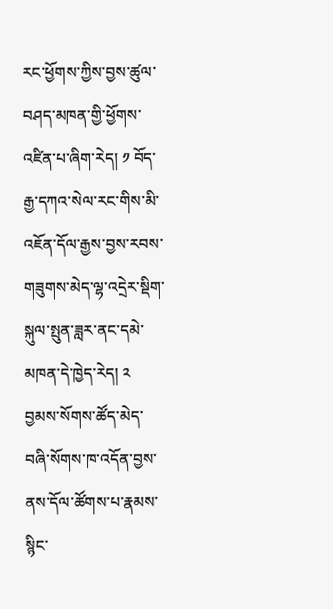རང་ཕྱོགས་ཀྱིས་བྱས་ཚུལ་བཤད་མཁན་གྱི་ཕྱོགས་འཛིན་པ་ཞིག་རེད། ༡ བོད་རྒྱ་དཀའ་སེལ་རང་གིས་མི་འཇོན་དོལ་རྒྱས་བྱས་རབས་གཟུགས་མེད་ལྷ་འདྲེར་སྡིག་སྐུལ་སྤུན་ཟླར་ནང་དམེ་མཁན་དེ་ཁྱེད་རེད། ༢ བྱམས་སོགས་ཚོད་མེད་བཞི་སོགས་ཁ་འདོན་བྱས་ནས་དོལ་ཚོགས་པ་རྣམས་སྙིང་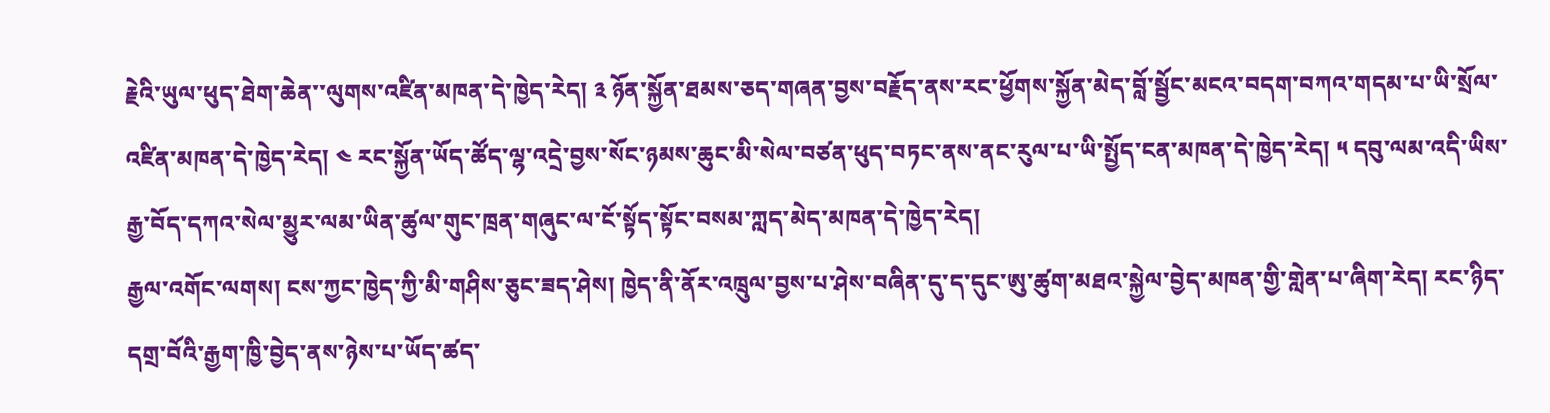རྗེའི་ཡུལ་ཕུད་ཐེག་ཆེན་་ལུགས་འཛིན་མཁན་དེ་ཁྱེད་རེད། ༣ ཉོན་སྐྱོན་ཐམས་ཅད་གཞན་བྱས་བརྗོད་ནས་རང་ཕྱོགས་སྐྱོན་མེད་བློ་སྦྱོང་མངའ་བདག་བཀའ་གདམ་པ་ཡི་སྲོལ་འཛིན་མཁན་དེ་ཁྱེད་རེད། ༤ རང་སྐྱོན་ཡོད་ཚོད་ལྷ་འདྲེ་བྱས་སོང་ཉམས་ཆུང་མི་སེལ་བཙན་ཕུད་བཏང་ནས་ནང་རུལ་པ་ཡི་སྤྱོད་ངན་མཁན་དེ་ཁྱེད་རེད། ༥ དབུ་ལམ་འདི་ཡིས་རྒྱ་བོད་དཀའ་སེལ་མྱུར་ལམ་ཡིན་ཚུལ་གུང་ཁྲན་གཞུང་ལ་ངོ་སྟོད་སྟོང་བསམ་ཀླད་མེད་མཁན་དེ་ཁྱེད་རེད།
རྒྱལ་འགོང་ལགས། ངས་ཀྱང་ཁྱེད་ཀྱི་མི་གཤིས་ཅུང་ཟད་ཤེས། ཁྱེད་ནི་ནོར་འཁྲུལ་བྱས་པ་ཤེས་བཞིན་དུ་ད་དུང་ཨུ་ཚུག་མཐའ་སྐྱེལ་བྱེད་མཁན་གྱི་གླེན་པ་ཞིག་རེད། རང་ཉིད་དགྲ་བོའི་རྒྱག་ཁྱི་བྱེད་ནས་ཉེས་པ་ཡོད་ཚད་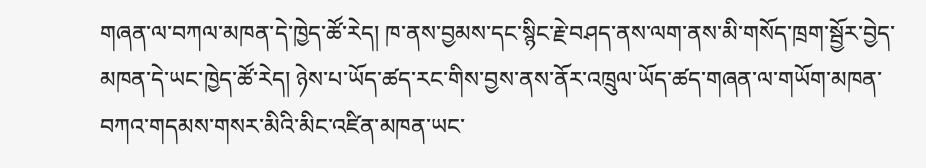གཞན་ལ་བཀལ་མཁན་དེ་ཁྱེད་ཚོ་རེད། ཁ་ནས་བྱམས་དང་སྙིང་རྗེ་བཤད་ནས་ལག་ནས་མི་གསོད་ཁྲག་སྦྱོར་བྱེད་མཁན་དེ་ཡང་ཁྱེད་ཚོ་རེད། ཉེས་པ་ཡོད་ཚད་རང་གིས་བྱས་ནས་ནོར་འཁྲུལ་ཡོད་ཚད་གཞན་ལ་གཡོག་མཁན་བཀའ་གདམས་གསར་མིའི་མིང་འཛིན་མཁན་ཡང་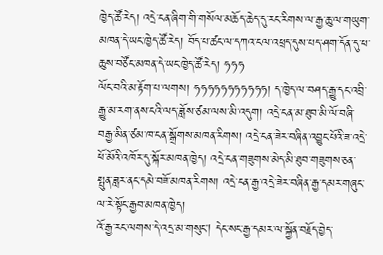ཁྱེད་ཚོ་རེད། འདྲེ་ངན་ཞིག་གི་གསོལ་མཆོད་ཆེད་དུ་རང་རིགས་ལ་རྒྱ་ཆུ་ལ་གཡུག་མཁན་དེ་ཡང་ཁྱེད་ཚོ་རེད། བོད་པ་ཚང་ལ་དཀའ་ངལ་འཕྲད་དུས་པད་ཤག་དོན་དུ་ཕ་ཆུས་བཙོང་མཁན་དེ་ཡང་ཁྱེད་ཚོ་རེད། ཧཧཧ
ལོང་བའི་མ་རྟོག་པ་ལགས། ཧཧཧཧཧཧཧཧཧཧཧ། ད་ཁྱེད་ལ་བཤད་རྒྱུ་དང་འབྲི་རྒྱུ་མ་རག་ནས་ངའི་ལད་ཟློས་ཙམ་ལས་མི་འདུག། འདྲེ་ངན་མ་ཐུབ་མི་ལོ་བཞི་བརྒྱ་མིན་ཙམ་ཁ་ངན་སྒྲོགས་མཁན་རིགས། འདྲེ་ངན་ཟེར་བཞིན་འབྱུང་པོའི་ཟ་འདྲེ་ཕོ་མོའི་འཁོར་དུ་སྐོར་མཁན་ཁྱེད། འདྲེ་ངན་གཟུགས་མེད་མི་ཐུབ་གཟུགས་ཅན་སྤུན་ཟླར་ནང་དམེ་བཟོ་མཁན་རིགས། འདྲེ་ངན་རྒྱ་འདྲེ་ཟེར་བཞིན་རྒྱ་དམར་གཞུང་ལ་རེ་སྟོང་རྒྱབ་མཁན་ཁྱེད།
འོ་རྒྱ་རང་ལགས་དེ་འདྲ་མ་གསུང། དེང་སང་རྒྱ་དམར་ལ་སྐྱོན་བརྗོད་བྱེད་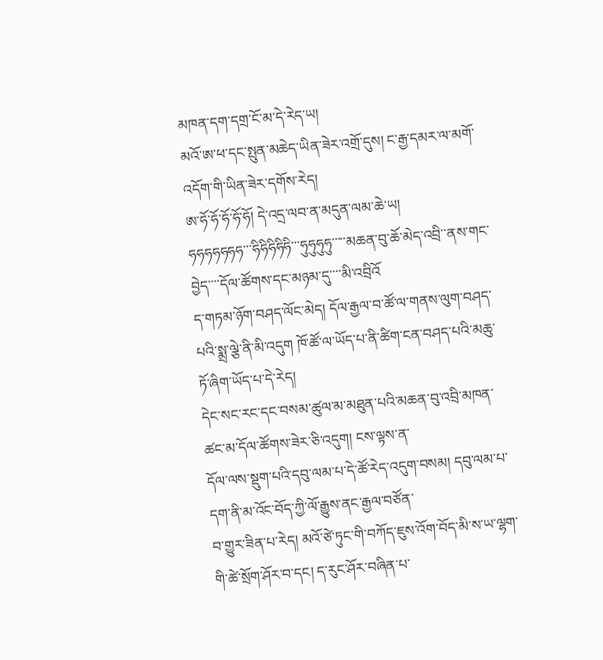མཁན་དག་དགྲ་ངོ་མ་དེ་རེད་ཡ།
མའོ་ཨ་ཕ་དང་སྤུན་མཆེད་ཡིན་ཟེར་འགྲོ་དུས། ང་རྒྱ་དམར་ལ་མགོ་འདོག་གི་ཡིན་ཟེར་དགོས་རེད།
ཨ་ཧོ་ཧོ་ཧོ་ཧོ་ཧོ། དེ་འདྲ་ལབ་ན་མདུན་ལམ་ཆེ་ཡ།
ཧཧཧཧཧཧཧ་་་ཧིཧིཧིཧིཧི་་་ཧུཧུཧུཧུ་་་་་མཆན་བུ་ཆོ་མེད་འབྲི་་ནས་གང་བྱེད་་་་དོལ་ཚོགས་དང་མཉམ་དུ་་་་མི་འབྲིའོ
ད་གཏམ་ཉོག་བཤད་ལོང་མེད། དོལ་རྒྱལ་བ་ཚོ་ལ་གནས་ལུག་བཤད་པའི་སྨྲ་ལྕེ་ནི་མི་འདུག ཁོ་ཚོ་ལ་ཡོད་པ་ནི་ཚིག་ངན་བཤད་པའི་མཆུ་ཏོ་ཞིག་ཡོད་པ་དེ་རེད།
དེང་སང་རང་དང་བསམ་ཚུལ་མ་མཐུན་པའི་མཆན་བུ་འབྲི་མཁན་ཚང་མ་དོལ་ཚོགས་ཟེར་ཅི་འདུག། ངས་ལྟས་ན་
དོལ་ལས་སྡུག་པའི་དབུ་ལམ་པ་དེ་ཚོ་རེད་འདུག་བསམ། དབུ་ལམ་པ་དག་ནི་མ་འོང་བོད་ཀྱི་ལོ་རྒྱུས་ནང་རྒྱལ་བཙོན་
བ་གྱུར་ཟིན་པ་རེད། མའོ་ཙེ་ཏུང་གི་བཀོད་ཇུས་འོག་བོད་མི་ས་ཡ་ལྷག་གི་ཚེ་སྲོག་ཤོར་བ་དང། ད་རུང་ཤོར་བཞིན་པ་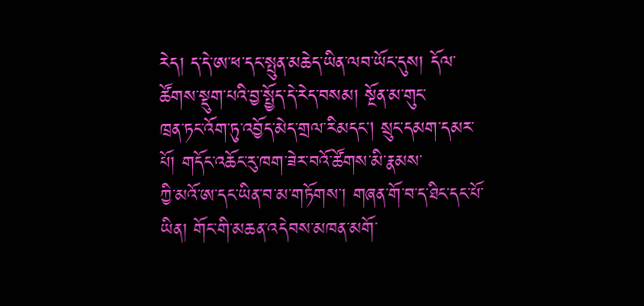རེད། ད་དེ་ཨ་ཕ་དང་སྤུན་མཆེད་ཡིན་ལབ་ཡོང་དུས། དོལ་ཚོགས་སྡུག་པའི་བྱ་སྤྱོད་དེ་རེད་བསམ། སྔོན་མ་གུང་
ཁྲན་ཏང་འོག་ཏུ་འབྱོད་མེད་གྲལ་རིམདང། སྲུང་དམག་དམར་པོ། གདོང་འཆོང་རུ་ཁག་ཟེར་བའོ་ཚོགས་མི་རྣམས་
ཀྱི་མའོ་ཨ་དང་ཡིན་བ་མ་གཏོགས་། གཞན་གོ་བ་ད་ཐིང་དང་པོ་ཡིན། གོང་གི་མཆན་འདེབས་མཁན་མགོ་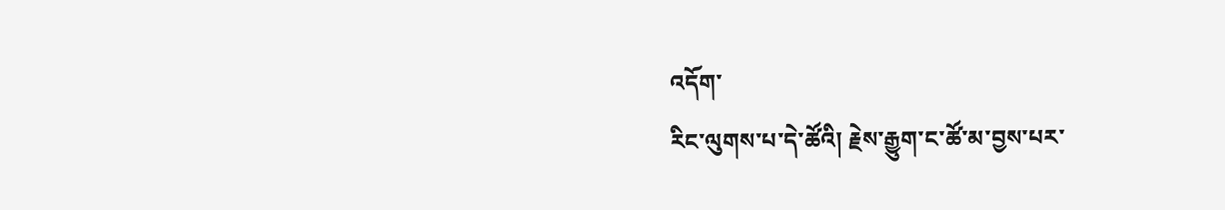འདོག་
རིང་ལུགས་པ་དེ་ཚོའི། རྗེས་རྒྱུག་ང་ཚོ་མ་བྱས་པར་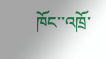ཁོང་་འཁྲོ་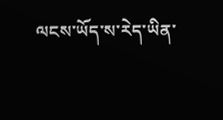ལངས་ཡོད་ས་རེད་ཡིན་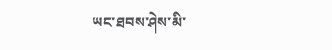ཡང་ཐབས་ཤེས་མི་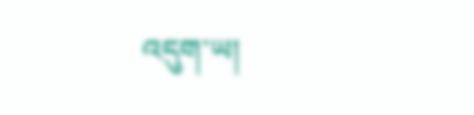འདུག་ཡ།